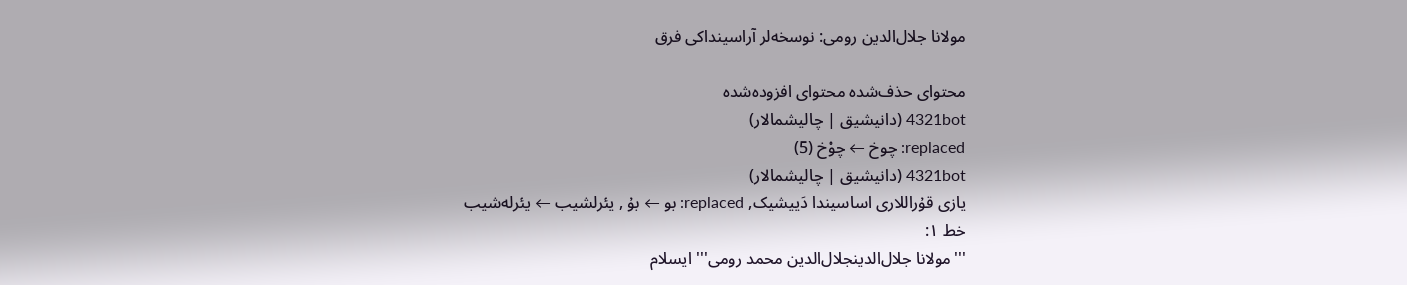مولانا جلال‌الدین رومی: نوسخه‌لر آراسینداکی فرق

محتوای حذف‌شده محتوای افزوده‌شده
4321bot (دانیشیق | چالیشمالار)
replaced: چوخ ← چوْخ (5)
4321bot (دانیشیق | چالیشمالار)
یازی قۇراللاری اساسیندا دَییشیک, replaced: بو ← بۇ , یئرلشیب ← یئرله‌شیب
خط ۱:
'''مولانا جلال‌الدينجلال‌الدین محمد رومی''' ایسلام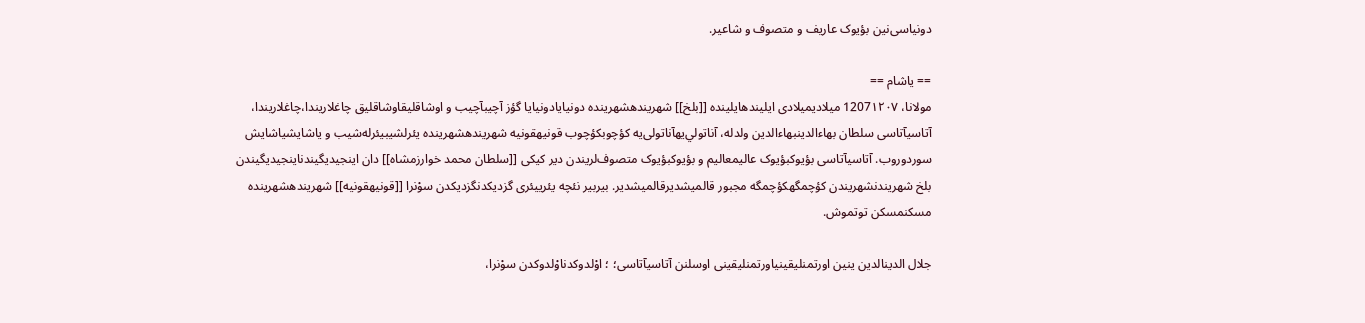دونیاسی‌نین بؤیوک عاریف و متصوف و شاعیر.

== یاشام ==
مولانا، 1207۱۲۰۷ ميلاديمیلادی ايليندهایلینده [[بلخ]] شهريندهشهرینده دونيايادونیایا گؤز آچيبآچیب و اوشاقليقاوشاقلیق چاغلاريندا،چاغلاریندا، آتاسيآتاسی سلطان بهاءالدينبهاءالدین ولدله، آناتولي‌یهآناتولی‌یه كؤچوبکؤچوب قونيهقونیه شهريندهشهرینده يئرلشيبیئرله‌شیب و ياشايشیاشایش سوردوروب. آتاسيآتاسی بؤيوكبؤیوک عاليمعالیم و بؤيوكبؤیوک متصوف‌لریندن دیر كيکی [[سلطان محمد خوارزمشاه]] دان اينجيديگيندناینجیدیگیندن بلخ شهريندنشهریندن كؤچمگهکؤچمگه مجبور قالميشديرقالمیشدیر. بيربیر نئچه يئريیئری گزديكدنگزدیکدن سوْنرا [[قونيهقونیه]] شهريندهشهرینده مسكنمسکن توتموش.

جلال الدينالدین ينین اورتمنليقينياورتمنلیقینی اوسلنن آتاسيآتاسی؛ ؛ اوْلدوكدناوْلدوکدن سوْنرا،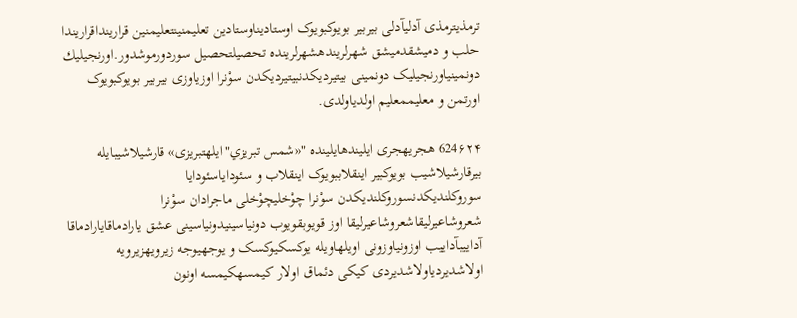ترمذيترمذی آدليآدلی بيربیر بويوكبویوک اوستاديناوستادین تعليمنينتعلیمنین قرارينداقراریندا حلب و دميشقدمیشق شهرلريندهشهرلرینده تحصيلتحصیل سوردورموشدور.اورنجيليك دونمينياورنجیلیک دونمینی بيتيرديكدنبیتیردیکدن سوْنرا اوزياوزی بيربیر بويوكبویوک اورتمن و معليممعلیم اولدياولدی.

624۶۲۴ هجريهجری ايليندهایلینده "«شمس تبريزي"ايلهتبریزی» قارشيلاشيبایله بيرقارشیلاشیب بويوكبیر اينقلاببویوک اینقلاب و سئوداياسئودایا سوروكلنديكدنسوروکلندیکدن سوْنرا چوْخليچوْخلی ماجرادان سوْنرا شعروشاعيرليقاشعروشاعیرلیقا اوز قويوبقویوب دونياسينيدونیاسینی عشق يارادماقایارادماقا آداييبآداییب اوزونياوزونی اويلهاویله يوكسكیوکسک و يوجهیوجه زيرويهزیرویه اولاشديردياولاشدیردی كيکی دئماق اولار كيمسهکیمسه اونون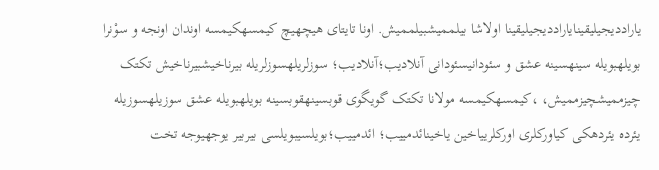يارادديجيليقينایاراددیجیلیقینا اولاشا بيلمميشبیلممیش. اونا تايتای هيچهیچ كيمسهکیمسه اوندان اونجه و سوْنرا بويلهبویله سينهسینه عشق و سئودانيسئودانی آنلاديب؛آنلادیب؛ سوزلريلهسوزلریله بيرناخيشبیرناخیش تكتک چيزمميشچیزممیش، ،كيمسهکیمسه مولانا تكتک گويگوی قوبسينهقوبسینه بويلهبویله عشق سوزيلهسوزیله یئرده يئردهکی كياورکلری اوركلريیاخین ياخينائدمییب؛ ائدمييب؛بويلسيبویلسی بيربیر يوجهیوجه تخت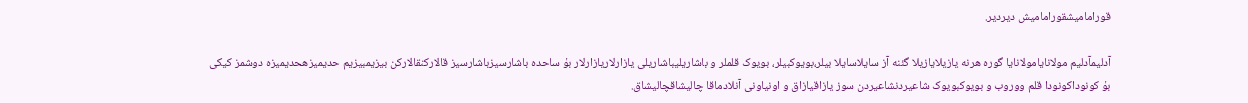قوراماميشقورامامیش ديردیر.

آدليمآدلیم مولانايامولانایا گوره هرنه يازيلایازیلا گئنه آز سايلاسایلا بيلر،بويوكبیلر، بویوک قلملر و باشاريليباشاریلی يازارلاریازارلار بۇ ساحده باشارسيزباشارسیز قالاركنقالارکن بيزيمبیزیم حديميزهحدیمیزه دوشمز كيکی بۇ كونوداکونودا قلم ووروب و بويوكبویوک شاعيردنشاعیردن سوز يازاقیازاق و اونياونی آنلادماقا چاليشاقچالیشاق.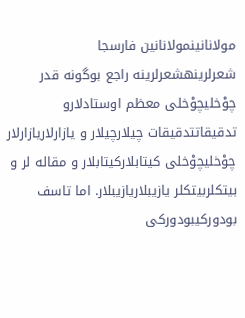مولانانينمولانانین فارسجا شعرلرينهشعرلرینه راجع بوگونه قدر چوْخليچوْخلی معظم اوستادلارو تدقيقاتتدقیقات چيلارچیلار و يازارلاریازارلار چوْخليچوْخلی كيتابلارکیتابلار و مقاله لر و بيتكلربیتکلر يازيبلاریازیبلار. اما تاسف بودوركيبودورکی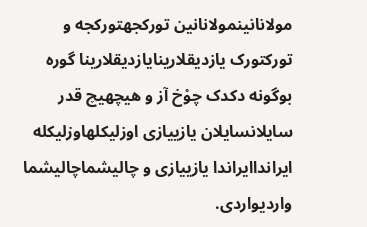مولانانينمولانانین توركجهتورکجه و توركتورک يازديقلارينایازدیقلارینا گوره بوگونه دكدک چوْخ آز و هيچهیچ قدر سايلانسایلان يازيیازی اوزليكلهاوزلیکله ايرانداایراندا يازيیازی و چاليشماچالیشما وارديواردی.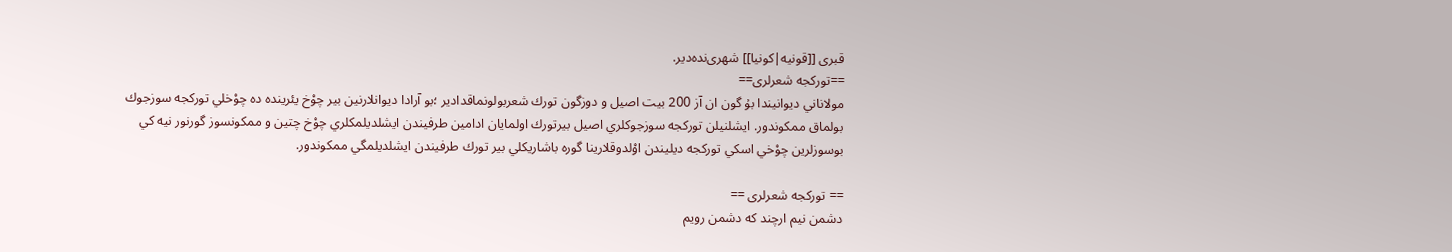قبری [[قونیه|کونیا]] شهری‌نده‌دیر.
==تورکجه شعرلری==
مولاناني ديوانيندا بۇ گون ان آز 200 بيت اصيل و دوزگون تورك شعربولونماقدادير ؛بو آرادا ديوانلارنين بير چوْخ يئرينده ده چوْخلي توركجه سوزجوك بولماق ممكوندور. ايشلنيلن توركجه سوزجوكلري اصيل بيرتورك اولمايان ادامين طرفيندن ايشلديلمكلري چوْخ چتين و ممكونسوز گورنور نيه كي بوسوزلرين چوْخي اسكي توركجه ديليندن اوْلدوقلارينا گوره باشاريكلي بير تورك طرفيندن ايشلديلمگي ممكوندور.

== تورکجه شعرلری ==
دشمن نيم ارچند كه دشمن رويم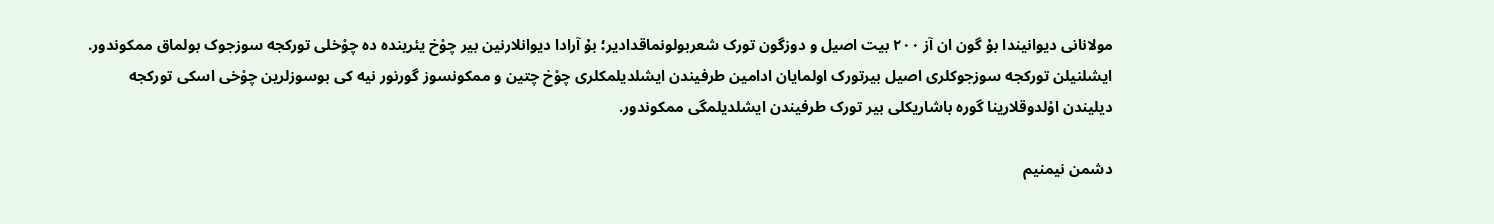مولانانی دیوانیندا بۇ گون ان آز ۲۰۰ بیت اصیل و دوزگون تورک شعربولونماقدادیر؛ بۇ آرادا دیوانلارنین بیر چوْخ یئرینده ده چوْخلی تورکجه سوزجوک بولماق ممکوندور. ایشلنیلن تورکجه سوزجوکلری اصیل بیرتورک اولمایان ادامین طرفیندن ایشلدیلمکلری چوْخ چتین و ممکونسوز گورنور نیه کی بوسوزلرین چوْخی اسکی تورکجه دیلیندن اوْلدوقلارینا گوره باشاریکلی بیر تورک طرفیندن ایشلدیلمگی ممکوندور.

دشمن نيمنیم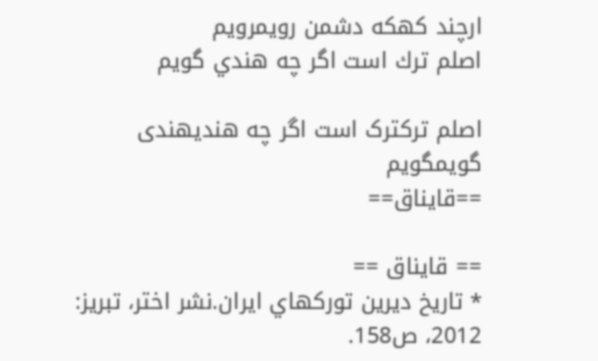ارچند كهکه دشمن رويمرویم
اصلم ترك است اگر چه هندي گويم

اصلم تركترک است اگر چه هنديهندی گويمگویم
==قايناق==

== قایناق ==
* تاريخ ديرين توركهاي ايران.نشر اختر، تبريز: 2012، ص158.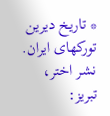* تاریخ دیرین تورکهای ایران. نشر اختر، تبریز: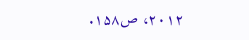۲۰۱۲، ص۱۵۸.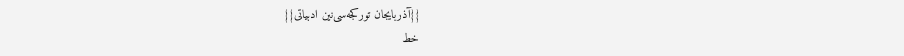{{آذربایجان تورکجه‌سی‌نین ادبیاتی}}
خط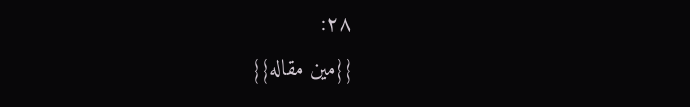۲۸:
{{مین مقاله}}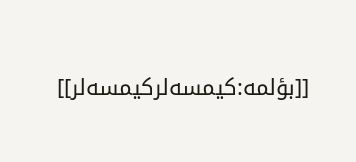[[بؤلمه:کيمسه‌لرکیمسه‌لر]]